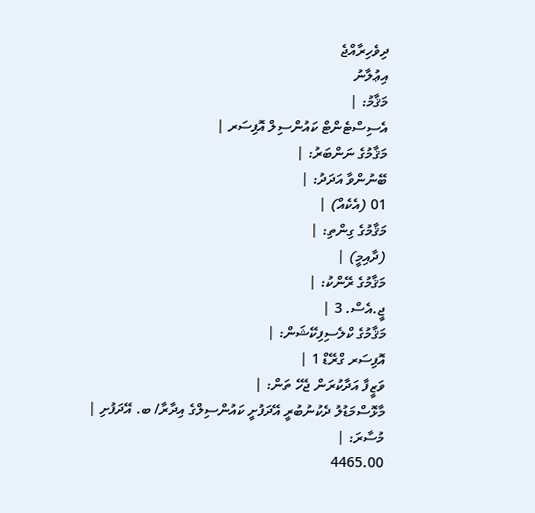ދިވެހިރާއްޖެ
އިޢުލާނު
މަޤާމު: |
އެސިސްޓެންޓް ކައުންސިލް އޮފިސަރ |
މަޤާމުގެ ނަންބަރު: |
ބޭނުންވާ އަދަދު: |
01 (އެކެއް) |
މަޤާމުގެ ގިންތި: |
(ދާއިމީ) |
މަޤާމުގެ ރޭންކު: |
ޖީ.އެސް. 3 |
މަޤާމުގެ ކްލެސިފިކޭޝަން: |
އޮފިސަރ ގްރޭޑް 1 |
ވަޒީފާ އަދާކުރަން ޖެހޭ ތަން: |
މާޅޮސްމަޑުލު ދެކުނުބުރީ އޭދަފުށީ ކައުންސިލްގެ އިދާރާ/ ބ. އޭދަފުށި |
މުސާރަ: |
4465.00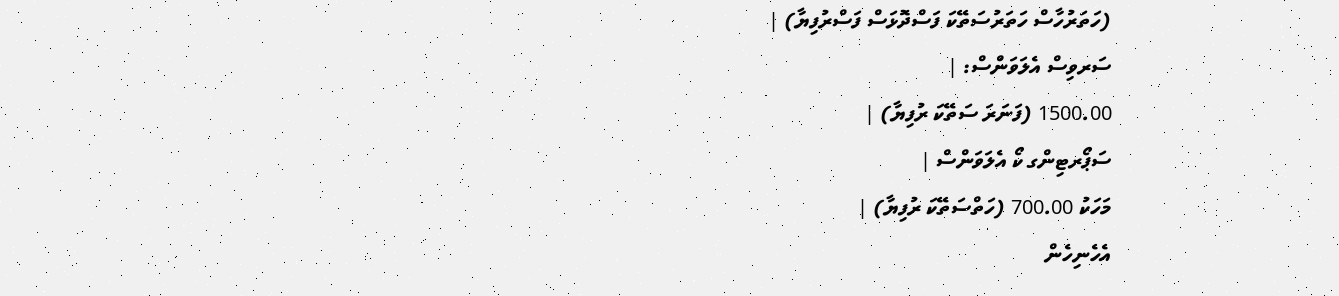(ހަތަރުހާސް ހަތަރުސަތޭކަ ފަސްދޮޅަސް ފަސްރުފިޔާ) |
ސަރވިސް އެލަވަންސް: |
1500.00 (ފަނަރަ ސަތޭކަ ރުފިޔާ) |
ސަޕޯރޓިންގ ކޯ އެލަވަންސް |
މަހަކު 700.00 (ހަތްސަތޭކަ ރުފިޔާ) |
އެހެނިހެން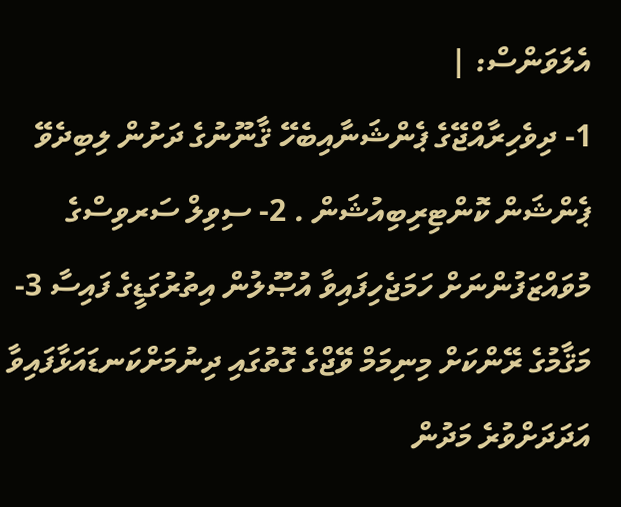އެލަވަންސް: |
1- ދިވެހިރާއްޖޭގެ ޕެންޝަނާއިބެހޭ ޤާނޫނުގެ ދަށުން ލިބިދެވޭ ޕެންޝަން ކޮންޓިރިބިއުޝަން . 2- ސިވިލް ސަރވިސްގެ މުވައްޒަފުންނަށް ހަމަޖެހިފައިވާ އުޞޫލުން އިތުރުގަޑީގެ ފައިސާ 3- މަޤާމުގެ ރޭންކަށް މިނިމަމް ވޭޖްގެ ގޮތުގައި ދިނުމަށްކަނޑައަޅާފައިވާ އަދަދަށްވުރެ މަދުން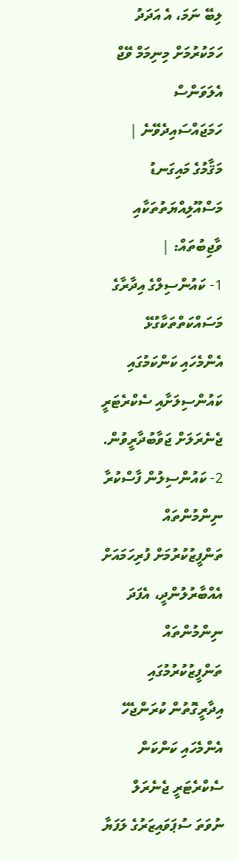ލިބޭ ނަމަ، އެ އަދަދު ހަމަކުރުމަށް މިނިމަމް ވޭޖް އެލަވަންސް ހަމަޖައްސައިދެވޭނެ |
މަޤާމުގެ މައިގަނޑު މަސްއޫލިއްޔަތުތަކާއި ވާޖިބުތައް: |
1- ކައުންސިލްގެ އިދާރާގެ މަސައްކަތްތަކާގުޅޭ އެންމެހައި ކަންކަމުގައި ކައުންސިލަށާއި ސެކްރެޓަރީ ޖެނެރަލަށް ޖަވާބުދާރީވުން. 2- ކައުންސިލުން ފާސްކުރާ ނިންމުންތައް ތަންފީޒުކުރުމަށް ފުރިހަމައަށް އެއްބާރުލުންދީ، އެފަދަ ނިންމުންތައް ތަންފީޒުކުރުމުގައި އިދާރީގޮތުން ކުރަންޖެހޭ އެންމެހައި ކަންކަން ސެކްރެޓަރީ ޖެނެރަލް ނުވަތަ ސުޕަވައިޒަރުގެ ލަފަޔާ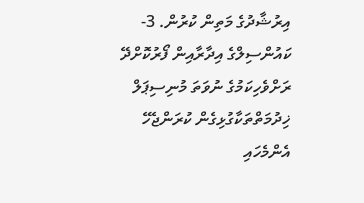އިރުޝާދުގެ މަތިން ކުރުން. 3- ކައުންސިލްގެ އިދާރާއިން ފޯރުކޮށްދޭ ރަށްވެހިކަމުގެ ނުވަތަ މުނިސިޕަލް ޚިދުމަތްތަކާގުޅިގެން ކުރަންޖެހޭ އެންމެހައި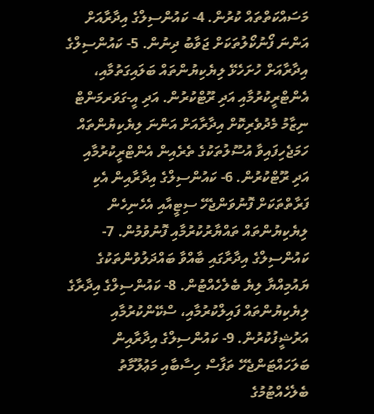މަސައްކަތްތައް ކުރުން. 4- ކައުންސިލްގެ އިދާރާއަށް އަންނަ ފޯނުކޯލުތަކަށް ޖަވާބު ދިނުން. 5- ކައުންސިލްގެ އިދާރާއަށް ހުށަހެޅޭ ލިޔެކިޔުންތައް ބަލައިގަތުމާއި، އެންޓްރީކުރުމާއި އަދި ރޫޓްކުރުން. އަދި އީ-ގަވަރމަންޓް ނިޒާމު މެދުވެރިކޮށް އިދާރާއަށް އަންނަ ލިޔެކިޔުންތައް ހަމަޖެހިފައިވާ އުސޫލުތަކުގެ ތެރެއިން އެންޓްރީކުރުމާއި އަދި ރޫޓްކުރުން. 6- ކައުންސިލްގެ އިދާރާއިން އެކި ފަރާތްތަކަށް ފޮނުވަންޖެހޭ ސިޓީއާއި އެހެނިހެން ލިޔެކިޔުންތައް ތައްޔާރުކުރުމާއި ފޮނުވުމުން. 7- ކައުންސިލްގެ އިދާރާގައި ބާއްވާ ބައްދަލުވުންތަކުގެ ޔައުމިއްޔާ ލިޔެ ބެލެހެއްޓުން. 8- ކައުންސިލްގެ އިދާރާގެ ލިޔެކިޔުންތައް ފައިލްކުރުމާއި، ސްކޭންކުރުމާއި އަރުޝީފުކުރުން. 9- ކައުންސިލްގެ އިދާރާއިން ބަލަހައްޓަންޖެހޭ ތަފާސް ހިސާބާއި މަޢުލޫމާތު ބެލެހެއްޓުމުގެ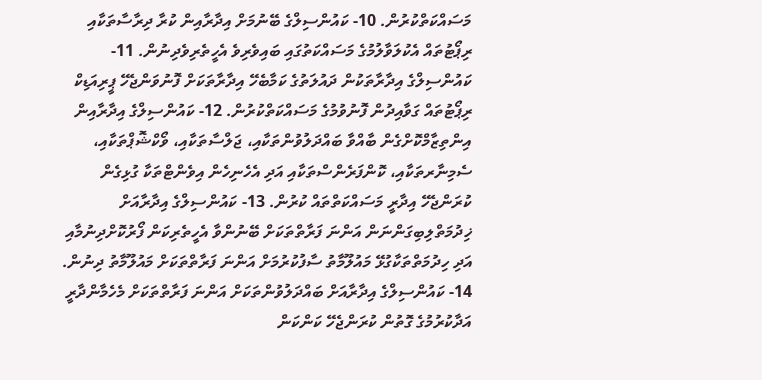މަސައްކަތްކުރުން. 10- ކައުންސިލްގެ ބޭނުމަށް އިދާރާއިން ކުރާ ދިރާސާތަކާއި ރިޕޯޓުތައް އެކުލަވާލުމުގެ މަސައްކަތުގައި ބައިވެރިވެ އެހީތެރިވެދިނުން. 11- ކައުންސިލްގެ އިދާރާތަކުން ދައުލަތުގެ ކަމާބެހޭ އިދާރާތަކަށް ފޮނުވަންޖެހޭ ޕީރިއަޑިކް ރިޕޯޓުތައް ގަވާއިދުން ފޮނުވުމުގެ މަސައްކަތްކުރުން. 12- ކައުންސިލްގެ އިދާރާއިން އިންތިޒާމްކޮށްގެން ބާއްވާ ބައްދަލުވުންތަކާއި، ޖަލްސާތަކާއި، ވޯކްޝޮޕްތަކާއި، ސެމިނާރތަކާއި، ކޮންފަރެންސްތަކާއި އަދި އެހެނިހެން އިވެންޓްތަކާ ގުޅިގެން ކުރަންޖެހޭ އިދާރީ މަސައްކަތްތައް ކުރުން. 13- ކައުންސިލްގެ އިދާރާއަށް ޚިދުމަތްލިބިގަންނަން އަންނަ ފަރާތްތަކަށް ބޭނުންވާ އެހީތެރިކަން ފޯރުކޮށްދިނުމާއި އަދި ހިދުމަތްތަކާގުޅޭ މައުލޫމާތު ސާފުކުރުމަށް އަންނަ ފަރާތްތަކަށް މައުލޫމާތު ދިނުން. 14- ކައުންސިލްގެ އިދާރާއަށް ބައްދަލުވުންތަކަށް އަންނަ ފަރާތްތަކަށް މެހެމާންދާރީ އަދާކުރުމުގެ ގޮތުން ކުރަންޖެހޭ ކަންކަން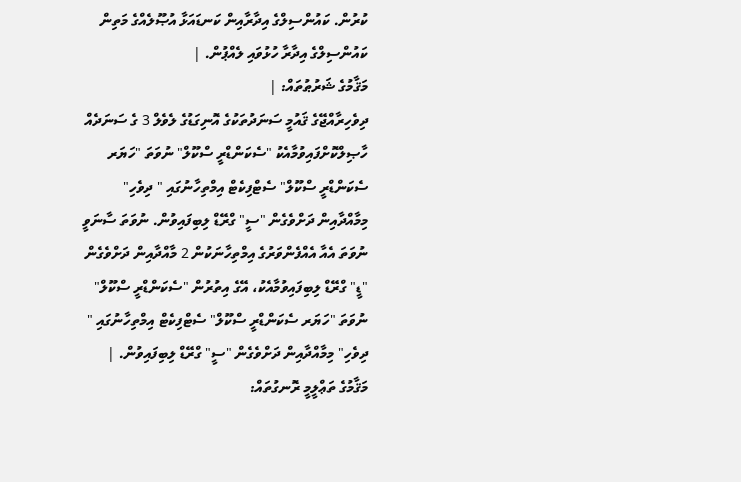ކުރުން. ކައުންސިލްގެ އިދާރާއިން ކަނޑައަޅާ އުޞޫލެއްގެ މަތިން ކައުންސިލްގެ އިދާރާ ހުޅުވައި ލެއްޕުން. |
މަޤާމުގެ ޝަރުޠުތައް: |
ދިވެހިރާއްޖޭގެ ޤައުމީ ސަނަދުތަކުގެ އޮނިގަޑުގެ ލެވެލް 3 ގެ ސަނަދެއް ހާޞިލްކޮށްފައިވުމާއެކު "ސެކަންޑްރީ ސްކޫލް" ނުވަތަ "ހަޔަރ ސެކަންޑްރީ ސްކޫލް" ސެޓްފިކެޓް އިމްތިހާނުގައި " ދިވެހި" މިމާއްދާއިން ދަށްވެގެން "ސީ" ގްރޭޑް ލިބިފައިވުން. ނުވަތަ ސާނަވީ ނުވަތަ އެއާ އެއްފެންވަރުގެ އިމްތިހާނަކުން 2 މާއްދާއިން ދަށްވެގެން "ޑީ" ގްރޭޑް ލިބިފައިވުމާއެކު، އޭގެ އިތުރުން "ސެކަންޑްރީ ސްކޫލް" ނުވަތަ "ހަޔަރ ސެކަންޑްރީ ސްކޫލް" ސެޓްފިކެޓް އިމްތިހާނުގައި " ދިވެހި" މިމާއްދާއިން ދަށްވެގެން "ސީ" ގްރޭޑް ލިބިފައިވުން. |
މަޤާމުގެ ތަޢްލީމީ ރޮނގުތައް: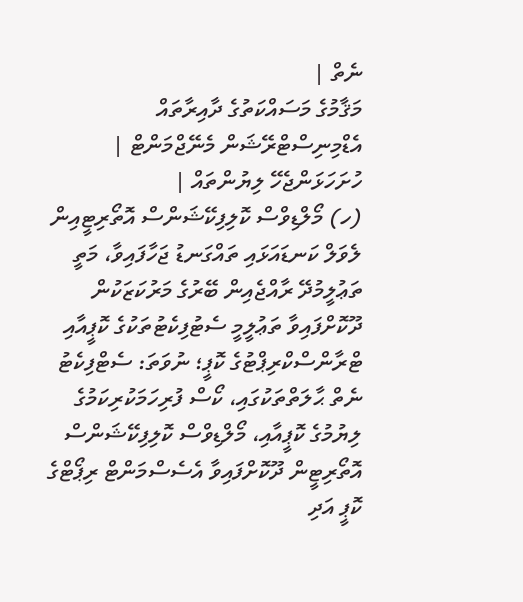ނެތް |
މަޤާމުގެ މަސައްކަތުގެ ދާއިރާތައް އެޑްމިނިސްޓްރޭޝަން މެނޭޖްމަންޓް |
ހުށަހަޅަންޖެހޭ ލިޔުންތައް |
(ހ) މޯލްޑިވްސް ކޮލިފިކޭޝަންސް އޮތޯރިޓީއިން ލެވަލް ކަނޑައަޅައި ތައްގަނޑު ޖަހާފައިވާ، މަތީ ތަޢުލީމުދޭ ރާއްޖެއިން ބޭރުގެ މަރުކަޒަކުން ދޫކޮށްފައިވާ ތަޢުލީމީ ސެޓުފިކެޓުތަކުގެ ކޮޕީއާއި ޓްރާންސްކްރިޕްޓުގެ ކޮޕީ؛ ނުވަތަ: ސެޓްފިކެޓު ނެތް ޙާލަތްތަކުގައި، ކޯސް ފުރިހަމަކުރިކަމުގެ ލިޔުމުގެ ކޮޕީއާއި، މޯލްޑިވްސް ކޮލިފިކޭޝަންސް އޮތޯރިޓީން ދޫކޮށްފައިވާ އެސެސްމަންޓް ރިޕޯޓްގެ ކޮޕީ އަދި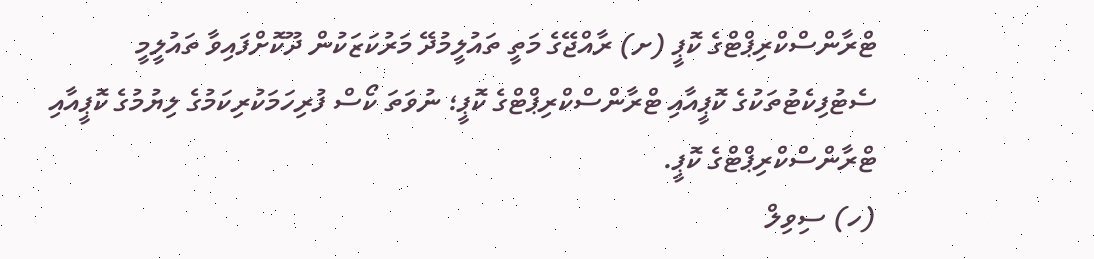ޓްރާންސްކްރިޕްޓްގެ ކޮޕީ (ށ) ރާއްޖޭގެ މަތީ ތައުލީމުދޭ މަރުކަޒަކުން ދޫކޮށްފައިވާ ތައުލީމީ ސެޓުފިކެޓުތަކުގެ ކޮޕީއާއި ޓްރާންސްކްރިޕްޓްގެ ކޮޕީ؛ ނުވަތަ ކޯސް ފުރިހަމަކުރިކަމުގެ ލިޔުމުގެ ކޮޕީއާއި ޓްރާންސްކްރިޕްޓްގެ ކޮޕީ.
(ހ) ސިވިލް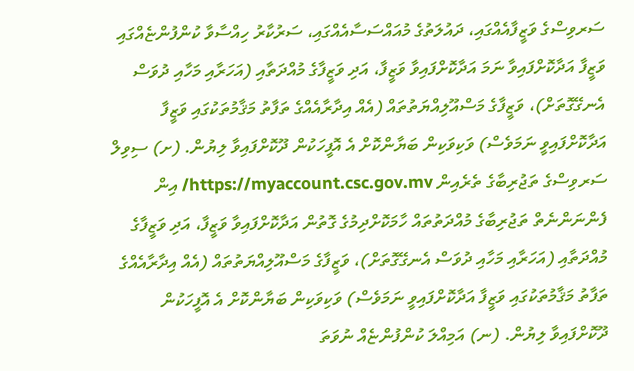ސަރވިސްގެ ވަޒީފާއެއްގައި، ދައުލަތުގެ މުއައްސަސާއެއްގައި، ސަރުކާރު ހިއްސާވާ ކުންފުންޏެއްގައި ވަޒީފާ އަދާކޮށްފައިވާ ނަމަ އަދާކޮށްފައިވާ ވަޒީފާ، އަދި ވަޒީފާގެ މުއްދަތާއި (އަހަރާއި މަހާއި ދުވަސް އެނގޭގޮތަށް)، ވަޒީފާގެ މަސްއޫލިއްޔަތުތައް (އެއް އިދާރާއެއްގެ ތަފާތު މަޤާމުތަކުގައި ވަޒީފާ އަދާކޮށްފައިވީ ނަމަވެސް) ވަކިވަކިން ބަޔާންކޮށް އެ އޮފީހަކުން ދޫކޮށްފައިވާ ލިޔުން. (ށ) ސިވިލް ސަރވިސްގެ ތަޖުރިބާގެ ތެރެއިން https://myaccount.csc.gov.mv/ އިން ފެންނަންނެތް ތަޖުރިބާގެ މުއްދަތުތައް ހާމަކޮށްދިމުގެ ގޮތުން އަދާކޮށްފައިވާ ވަޒީފާ، އަދި ވަޒީފާގެ މުއްދަތާއި (އަހަރާއި މަހާއި ދުވަސް އެނގޭގޮތަށް)، ވަޒީފާގެ މަސްއޫލިއްޔަތުތައް (އެއް އިދާރާއެއްގެ ތަފާތު މަޤާމުތަކުގައި ވަޒީފާ އަދާކޮށްފައިވީ ނަމަވެސް) ވަކިވަކިން ބަޔާންކޮށް އެ އޮފީހަކުން ދޫކޮށްފައިވާ ލިޔުން. (ނ) އަމިއްލަ ކުންފުންޏެއް ނުވަތަ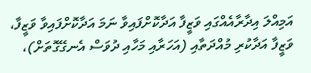އަމިއްލަ އިދާރާއެއްގައި ވަޒީފާ އަދާކޮށްފައިވާ ނަމަ އަދާކޮށްފައިވާ ވަޒީފާ، ވަޒީފާ އަދާކުރި މުއްދަތާއި (އަހަރާއި މަހާއި ދުވަސް އެނގޭގޮތަށް)،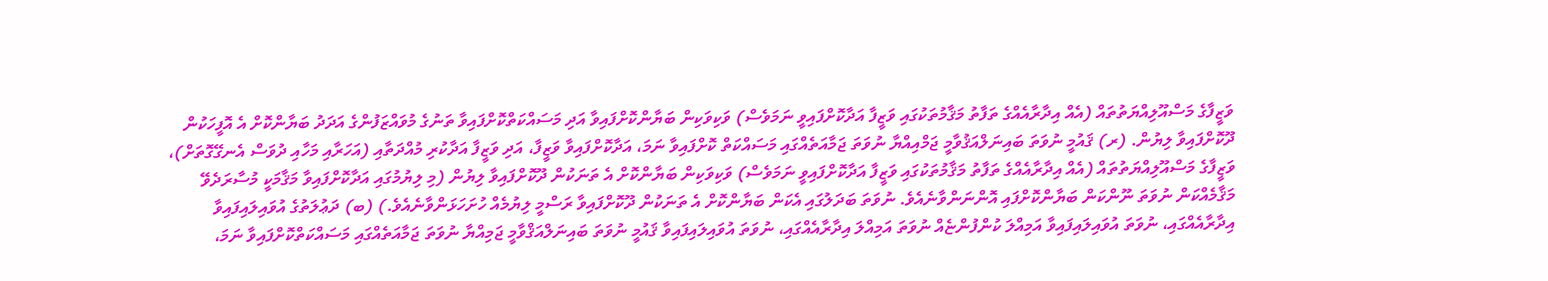ވަޒީފާގެ މަސްއޫލިއްޔަތުތައް (އެއް އިދާރާއެއްގެ ތަފާތު މަޤާމުތަކުގައި ވަޒީފާ އަދާކޮށްފައިވީ ނަމަވެސް) ވަކިވަކިން ބަޔާންކޮށްފައިވާ އަދި މަސައްކަތްކޮށްފައިވާ ތަނުގެ މުވައްޒަފުންގެ އަދަދު ބަޔާންކޮށް އެ އޮފީހަކުން ދޫކޮށްފައިވާ ލިޔުން. (ރ) ޤައުމީ ނުވަތަ ބައިނަލްއަޤުވާމީ ޖަމްއިއްޔާ ނުވަތަ ޖަމާއަތެއްގައި މަސައްކަތް ކޮށްފައިވާ ނަމަ، އަދާކޮށްފައިވާ ވަޒީފާ، އަދި ވަޒީފާ އަދާކުރި މުއްދަތާއި (އަހަރާއި މަހާއި ދުވަސް އެނގޭގޮތަށް)، ވަޒީފާގެ މަސްއޫލިއްޔަތުތައް (އެއް އިދާރާއެއްގެ ތަފާތު މަޤާމުތަކުގައި ވަޒީފާ އަދާކޮށްފައިވީ ނަމަވެސް) ވަކިވަކިން ބަޔާންކޮށް އެ ތަނަކުން ދޫކޮށްފައިވާ ލިޔުން (މި ލިޔުމުގައި އަދާކޮށްފައިވާ މަޤާމަކީ މުސާރަދެވޭ މަޤާމެއްކަން ނުވަތަ ނޫންކަން ބަޔާންކޮށްފައި އޮންނަންވާނެއެވެ. ނުވަތަ ބަދަލުގައި އެކަން ބަޔާންކޮށް އެ ތަނަކުން ދޫކޮށްފައިވާ ރަސްމީ ލިޔުމެއް ހުށަހަޅަންވާނެއެވެ.) (ބ) ދަޢުލަތުގެ އުވައިލައިފައިވާ އިދާރާއެއްގައި، ނުވަތަ އުވައިލައިފައިވާ އަމިއްލަ ކުންފުންޏެއް ނުވަތަ އަމިއްލަ އިދާރާއެއްގައި، ނުވަތަ އުވައިލައިފައިވާ ޤައުމީ ނުވަތަ ބައިނަލްއަޤްވާމީ ޖަމިއްޔާ ނުވަތަ ޖަމާއަތެއްގައި މަސައްކަތްކޮށްފައިވާ ނަމަ،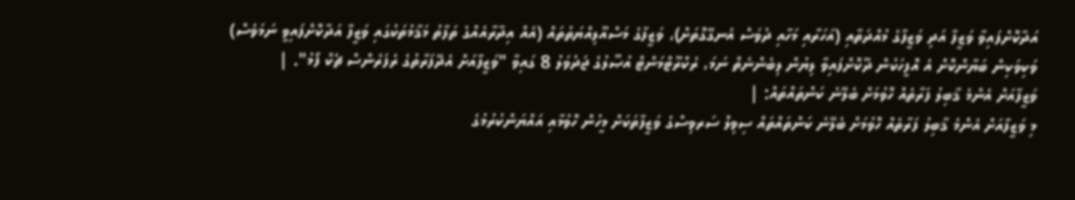އަދާކޮށްފައިވާ ވަޒީފާ އަދި ވަޒީފާގެ މުއްދަތާއި (އަހަރާއި މަހާއި ދުވަސް އެނގޭގޮތަށް)، ވަޒީފާގެ މަސްއޫލިއްޔަތުތައް (އެއް އިދާރާއެއްގެ ތަފާތު މަޤާމުތަކުގައި ވަޒީފާ އަދާކޮށްފައިވީ ނަމަވެސް) ވަކިވަކިން ބަޔާންކޮށް އެ އޮފީހަކުން ދޫކޮށްފައިވާ ލިޔުން ލިބެންނެތް ނަމަ، ރެކްރޫޓްމަންޓް އުޞޫލުގެ ޖަދުވަލު 8 ގައިވާ "ވަޒީފާއަށް އެދޭފަރާތުގެ ރެފަރެންސް ޗެކް ފޯމު". |
ވަޒީފާއަށް އެންމެ ޤާބިލު ފަރާތެއް ހޮވުމަށް ބެލޭނެ ކަންތައްތައް: |
މި ވަޒީފާއަށް އެންމެ ޤާބިލު ފަރާތެއް ހޮވުމަށް ބެލޭނެ ކަންތައްތައް ސިވިލް ސަރވިސްގެ ވަޒީފާތަކަށް މީހުން ހޮވުމާއި އައްޔަންކުރުމުގެ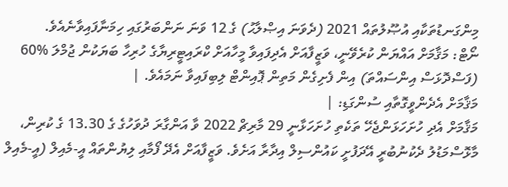މިންގަނޑުތަކާއި އުޞޫލުތައް 2021 (ދެވަނަ އިޞްލާޙު) ގެ 12 ވަނަ ނަންބަރުގައި ހިމަނާފައިވާނެއެވެ.
ނޯޓް: މަޤާމަށް އައްޔަން ކުރެވޭނީ، ވަޒީފާއަށް އެދިފައިވާ މީހާއަށް ކްރައިޓީރިޔާގެ ހުރިހާ ބަޔަކުން ޖުމްލަ %60 (ފަސްދޮޅަސް އިންސައްތަ) އިން ފެށިގެން މަތިން ޕޮއިންޓް ލިބިފައިވާ ނަމައެވެ. |
މަޤާމަށް އެދެންވީގޮތާއި ސުންގަޑި: |
މަޤާމަށް އެދި ހުށަހަޅަންޖެހޭ ތަކެތި ހުށަހަޅާނީ 29 މާރިޗް 2022 ވާ އަންގާރަ ދުވަހުގެ ގެ 13.30 ގެ ކުރިން، މާޅޮސްމަޑުލު ދެކުނުބުރީ އޭދަފުށީ ކައުންސިލް އިދާރާ އަށެވެ. ވަޒީފާއަށް އެދޭ ފޯމާއި ލިޔުންތައް އީ-މެއިލް (އީ-މެއިލް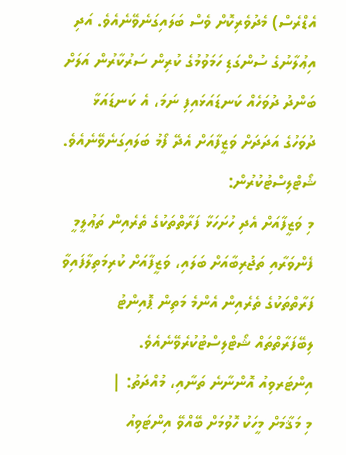އެޑްރެސް) މެދުވެރިކޮށް ވެސް ބަލައިގަނެވޭނެއެވެ. އަދި އިޢުލާނުގެ ސުންގަޑި ހަމަވުމުގެ ކުރިން ސަރުކާރުން އަލަށް ބަންދު ދުވަހެއް ކަނޑައަޅައިފި ނަމަ، އެ ކަނޑައަޅާ ދުވަހުގެ އަދަދަށް ވަޒީފާއަށް އެދޭ ފޯމު ބަލައިގަނެވޭނެއެވެ.
ޝޯޓްލިސްޓުކުރުން:
މި ވަޒީފާއަށް އެދި ހުށަހަޅާ ފަރާތްތަކުގެ ތެރެއިން ތަޢުލީމީ ފެންވަރާއި ތަޖުރިބާއަށް ބަލައި، ވަޒީފާއަށް ކުރިމަތިލާފައިވާ ފަރާތްތަކުގެ ތެރެއިން އެންމެ މަތިން ޕޮއިންޓު ލިބޭފަރާތްތައް ޝޯޓްލިސްޓުކުރެވޭނެއެވެ.
އިންޓަރވިއު އޮންނާނެ ތަނާއި، މުއްދަތު: |
މި މަޤާމަށް މީހަކު ހޮވުމަށް ބޭއްވޭ އިންޓަވިއު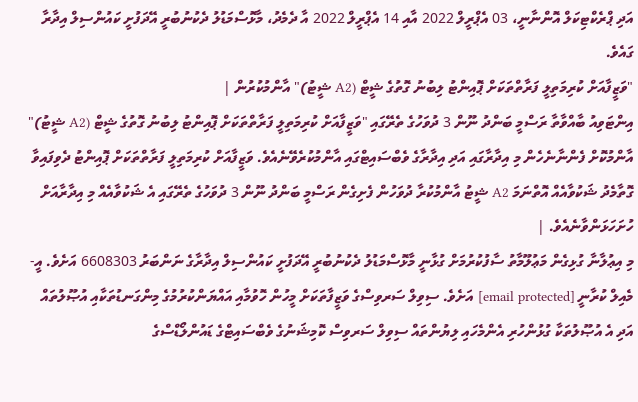އަދި ޕްރެކްޓިކަލް އޮންނާނީ، 03 އެޕްރީލް 2022 އާއި 14 އެޕްރީލް 2022 އާ ދެމެދު، މާޅޮސްމަޑުލު ދެކުނުބުރީ އޭދަފުށީ ކައުންސިލް އިދާރާ ގައެވެ.
"ވަޒީފާއަށް ކުރިމަތިލީ ފަރާތްތަކަށް ޕޮއިންޓު ލިބުނު ގޮތުގެ ޝީޓް (A2 ޝީޓު)" އާންމުކުރުން |
އިންޓަވިއު ބާއްވާތާ ރަސްމީ ބަންދު ނޫން 3 ދުވަހުގެ ތެރޭގައި "ވަޒީފާއަށް ކުރިމަތިލީ ފަރާތްތަކަށް ޕޮއިންޓު ލިބުނު ގޮތުގެ ޝީޓް (A2 ޝީޓު)" އާންމުކޮށް ފެންނާނެހެން މި އިދާރާގައި އަދި އިދާރާގެ ވެބްސައިޓްގައި އާންމުކުރެވޭނެއެވެ. ވަޒީފާއަށް ކުރިމަތިލީ ފަރާތްތަކަށް ޕޮއިންޓު ދެވިފައިވާ ގޮތާމެދު ޝަކުވާއެއް އޮތްނަމަ A2 ޝީޓު އާންމުކުރާ ދުވަހުން ފެށިގެން ރަސްމީ ބަންދު ނޫން 3 ދުވަހުގެ ތެރޭގައި އެ ޝަކުވާއެއް މި އިދާރާއަށް ހުށަހަޅަންވާނެއެވެ. |
މި އިޢުލާނާ ގުޅިގެން މަޢުލޫމާތު ސާފުކުރުމަށް ގުޅާނީ މާޅޮސްމަޑުލު ދެކުނުބުރީ އޭދަފުށީ ކައުންސިލް އިދާރާގެ ނަންބަރު 6608303 އަށެވެ. އީ-މެއިލް ކުރާނީ [email protected] އަށެވެ. ސިވިލް ސަރވިސްގެ ވަޒީފާތަކަށް މީހުން ހޮވުމާއި އައްޔަންކުރުމުގެ މިންގަނޑުތަކާއި އުޞޫލުތައް އަދި އެ އުޞޫލުތަކާ ގުޅުންހުރި އެންމެހައި ލިޔުންތައް ސިވިލް ސަރވިސް ކޮމިޝަނުގެ ވެބްސައިޓްގެ ޑައުންލޯޑްސްގެ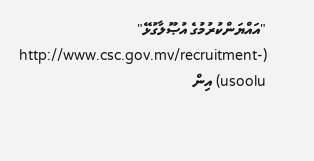"އައްޔަންކުރުމުގެ އުޞޫލާގުޅޭ" (http://www.csc.gov.mv/recruitment-usoolu) އިން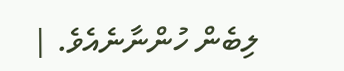ލިބެން ހުންނާނެއެވެ. |